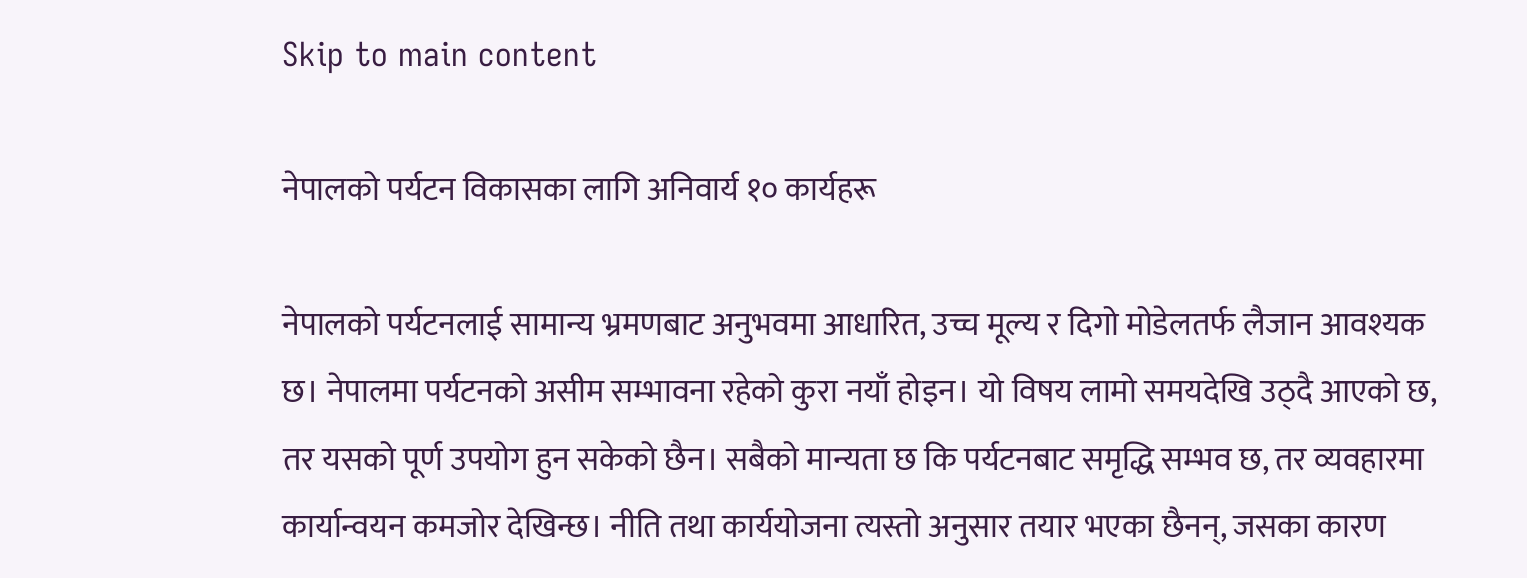Skip to main content

नेपालको पर्यटन विकासका लागि अनिवार्य १० कार्यहरू

नेपालको पर्यटनलाई सामान्य भ्रमणबाट अनुभवमा आधारित, उच्च मूल्य र दिगो मोडेलतर्फ लैजान आवश्यक छ। नेपालमा पर्यटनको असीम सम्भावना रहेको कुरा नयाँ होइन। यो विषय लामो समयदेखि उठ्दै आएको छ, तर यसको पूर्ण उपयोग हुन सकेको छैन। सबैको मान्यता छ कि पर्यटनबाट समृद्धि सम्भव छ, तर व्यवहारमा कार्यान्वयन कमजोर देखिन्छ। नीति तथा कार्ययोजना त्यस्तो अनुसार तयार भएका छैनन्, जसका कारण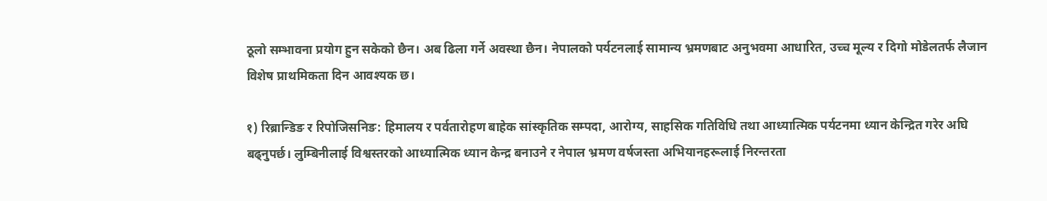ठूलो सम्भावना प्रयोग हुन सकेको छैन। अब ढिला गर्ने अवस्था छैन। नेपालको पर्यटनलाई सामान्य भ्रमणबाट अनुभवमा आधारित, उच्च मूल्य र दिगो मोडेलतर्फ लैजान विशेष प्राथमिकता दिन आवश्यक छ।

१) रिब्रान्डिङ र रिपोजिसनिङ: हिमालय र पर्वतारोहण बाहेक सांस्कृतिक सम्पदा, आरोग्य, साहसिक गतिविधि तथा आध्यात्मिक पर्यटनमा ध्यान केन्द्रित गरेर अघि बढ्नुपर्छ। लुम्बिनीलाई विश्वस्तरको आध्यात्मिक ध्यान केन्द्र बनाउने र नेपाल भ्रमण वर्षजस्ता अभियानहरूलाई निरन्तरता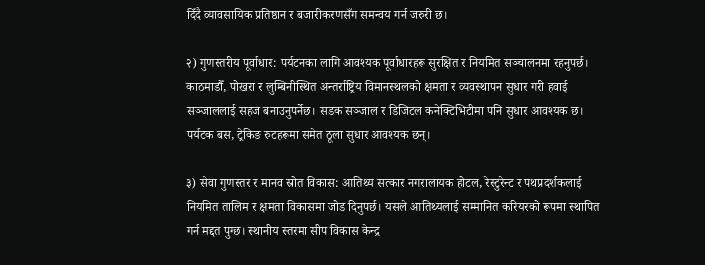दिँदै व्यावसायिक प्रतिष्ठान र बजारीकरणसँग समन्वय गर्न जरुरी छ।

२) गुणस्तरीय पूर्वाधार: पर्यटनका लागि आवश्यक पूर्वाधारहरू सुरक्षित र नियमित सञ्चालनमा रहनुपर्छ। काठमाडौँ, पोखरा र लुम्बिनीस्थित अन्तर्राष्ट्रिय विमानस्थलको क्षमता र व्यवस्थापन सुधार गरी हवाई सञ्जाललाई सहज बनाउनुपर्नेछ। सडक सञ्जाल र डिजिटल कनेक्टिभिटीमा पनि सुधार आवश्यक छ। पर्यटक बस, ट्रेकिङ रुटहरूमा समेत ठूला सुधार आवश्यक छन्।

३) सेवा गुणस्तर र मानव स्रोत विकास: आतिथ्य सत्कार नगरालायक होटल, रेस्टुरेन्ट र पथप्रदर्शकलाई नियमित तालिम र क्षमता विकासमा जोड दिनुपर्छ। यसले आतिथ्यलाई सम्मानित करियरको रूपमा स्थापित गर्न मद्दत पुग्छ। स्थानीय स्तरमा सीप विकास केन्द्र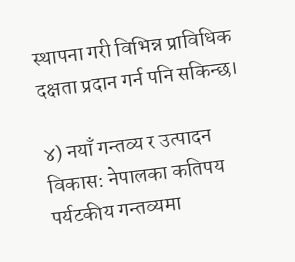स्थापना गरी विभिन्न प्राविधिक दक्षता प्रदान गर्न पनि सकिन्छ।

४) नयाँ गन्तव्य र उत्पादन विकास: नेपालका कतिपय पर्यटकीय गन्तव्यमा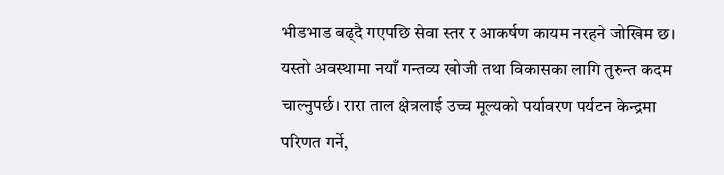भीडभाड बढ्दै गएपछि सेवा स्तर र आकर्षण कायम नरहने जोखिम छ। यस्तो अवस्थामा नयाँ गन्तव्य खोजी तथा विकासका लागि तुरुन्त कदम चाल्नुपर्छ। रारा ताल क्षेत्रलाई उच्च मूल्यको पर्यावरण पर्यटन केन्द्रमा परिणत गर्ने,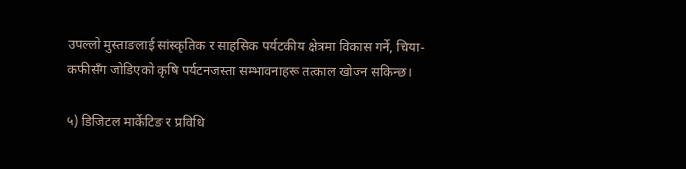उपल्लो मुस्ताङलाई सांस्कृतिक र साहसिक पर्यटकीय क्षेत्रमा विकास गर्ने, चिया-कफीसँग जोडिएको कृषि पर्यटनजस्ता सम्भावनाहरू तत्काल खोज्न सकिन्छ।

५) डिजिटल मार्केटिङ र प्रविधि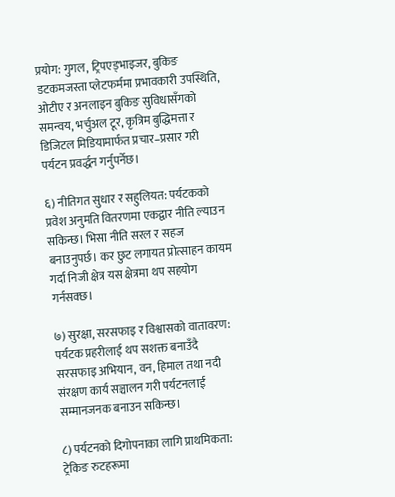प्रयोग: गुगल, ट्रिपएड्भाइजर, बुकिङ डटकमजस्ता प्लेटफर्ममा प्रभावकारी उपस्थिति, ओटीए र अनलाइन बुकिङ सुविधासँगको समन्वय, भर्चुअल टूर, कृत्रिम बुद्धिमत्ता र डिजिटल मिडियामार्फत प्रचार–प्रसार गरी पर्यटन प्रवर्द्धन गर्नुपर्नेछ।

६) नीतिगत सुधार र सहुलियत: पर्यटकको प्रवेश अनुमति वितरणमा एकद्वार नीति ल्याउन सकिन्छ। भिसा नीति सरल र सहज बनाउनुपर्छ। कर छुट लगायत प्रोत्साहन कायम गर्दा निजी क्षेत्र यस क्षेत्रमा थप सहयोग गर्नसक्छ।

७) सुरक्षा, सरसफाइ र विश्वासको वातावरण: पर्यटक प्रहरीलाई थप सशक्त बनाउँदै सरसफाइ अभियान, वन, हिमाल तथा नदी संरक्षण कार्य सञ्चालन गरी पर्यटनलाई सम्मानजनक बनाउन सकिन्छ।

८) पर्यटनको दिगोपनाका लागि प्राथमिकता: ट्रेकिङ रुटहरूमा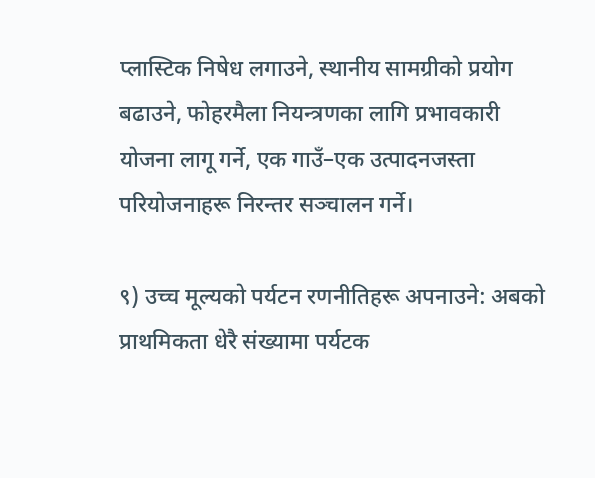प्लास्टिक निषेध लगाउने, स्थानीय सामग्रीको प्रयोग बढाउने, फोहरमैला नियन्त्रणका लागि प्रभावकारी योजना लागू गर्ने, एक गाउँ–एक उत्पादनजस्ता परियोजनाहरू निरन्तर सञ्चालन गर्ने।

९) उच्च मूल्यको पर्यटन रणनीतिहरू अपनाउने: अबको प्राथमिकता धेरै संख्यामा पर्यटक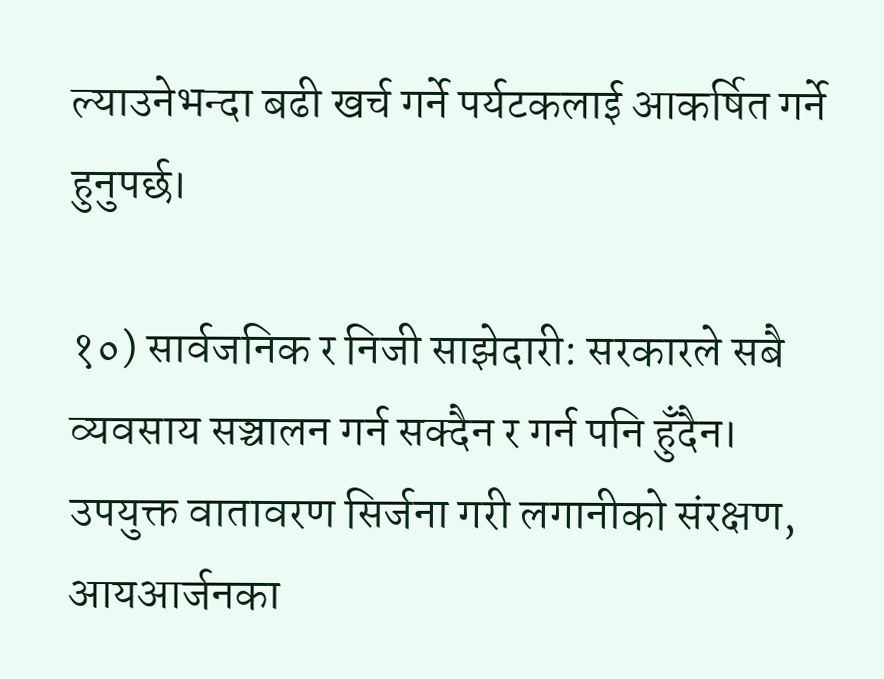ल्याउनेभन्दा बढी खर्च गर्ने पर्यटकलाई आकर्षित गर्ने हुनुपर्छ।

१०) सार्वजनिक र निजी साझेदारी: सरकारले सबै व्यवसाय सञ्चालन गर्न सक्दैन र गर्न पनि हुँदैन। उपयुक्त वातावरण सिर्जना गरी लगानीको संरक्षण, आयआर्जनका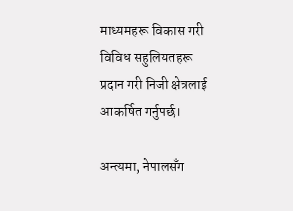माध्यमहरू विकास गरी विविध सहुलियतहरू प्रदान गरी निजी क्षेत्रलाई आकर्षित गर्नुपर्छ।

अन्त्यमा, नेपालसँग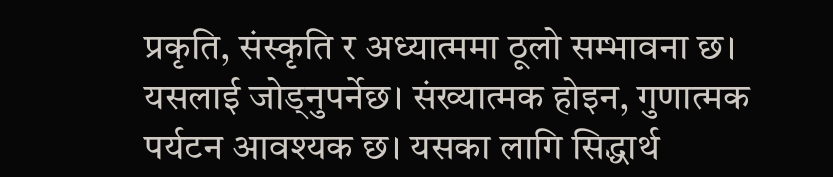प्रकृति, संस्कृति र अध्यात्ममा ठूलो सम्भावना छ। यसलाई जोड्नुपर्नेछ। संख्यात्मक होइन, गुणात्मक पर्यटन आवश्यक छ। यसका लागि सिद्धार्थ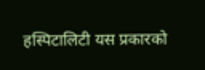हस्पिटालिटी यस प्रकारको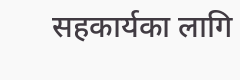सहकार्यका लागि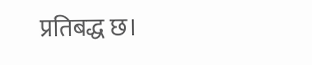प्रतिबद्ध छ।